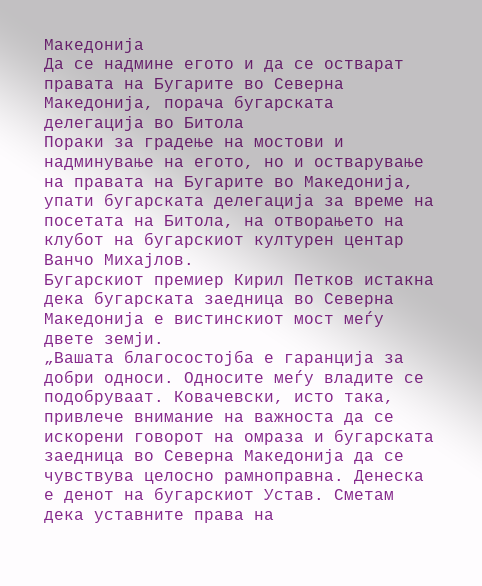Македонија
Да се надмине егото и да се остварат правата на Бугарите во Северна Македонија, порача бугарската делегација во Битола
Пораки за градење на мостови и надминување на егото, но и остварување на правата на Бугарите во Македонија, упати бугарската делегација за време на посетата на Битола, на отворањето на клубот на бугарскиот културен центар Ванчо Михајлов.
Бугарскиот премиер Кирил Петков истакна дека бугарската заедница во Северна Македонија е вистинскиот мост меѓу двете земји.
„Вашата благосостојба е гаранција за добри односи. Односите меѓу владите се подобруваат. Ковачевски, исто така, привлече внимание на важноста да се искорени говорот на омраза и бугарската заедница во Северна Македонија да се чувствува целосно рамноправна. Денеска е денот на бугарскиот Устав. Сметам дека уставните права на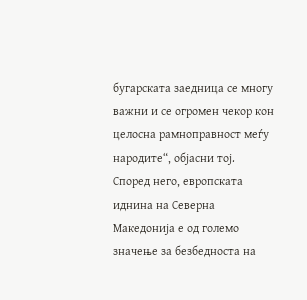бугарската заедница се многу важни и се огромен чекор кон целосна рамноправност меѓу народите“, објасни тој.
Според него, европската иднина на Северна Македонија е од големо значење за безбедноста на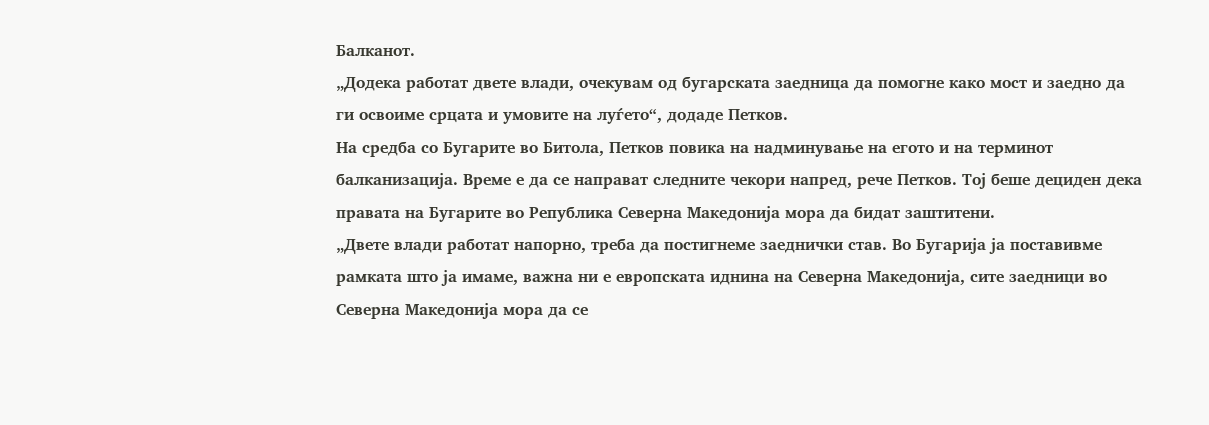Балканот.
„Додека работат двете влади, очекувам од бугарската заедница да помогне како мост и заедно да ги освоиме срцата и умовите на луѓето“, додаде Петков.
На средба со Бугарите во Битола, Петков повика на надминување на егото и на терминот балканизација. Време е да се направат следните чекори напред, рече Петков. Тој беше дециден дека правата на Бугарите во Република Северна Македонија мора да бидат заштитени.
„Двете влади работат напорно, треба да постигнеме заеднички став. Во Бугарија ја поставивме рамката што ја имаме, важна ни е европската иднина на Северна Македонија, сите заедници во Северна Македонија мора да се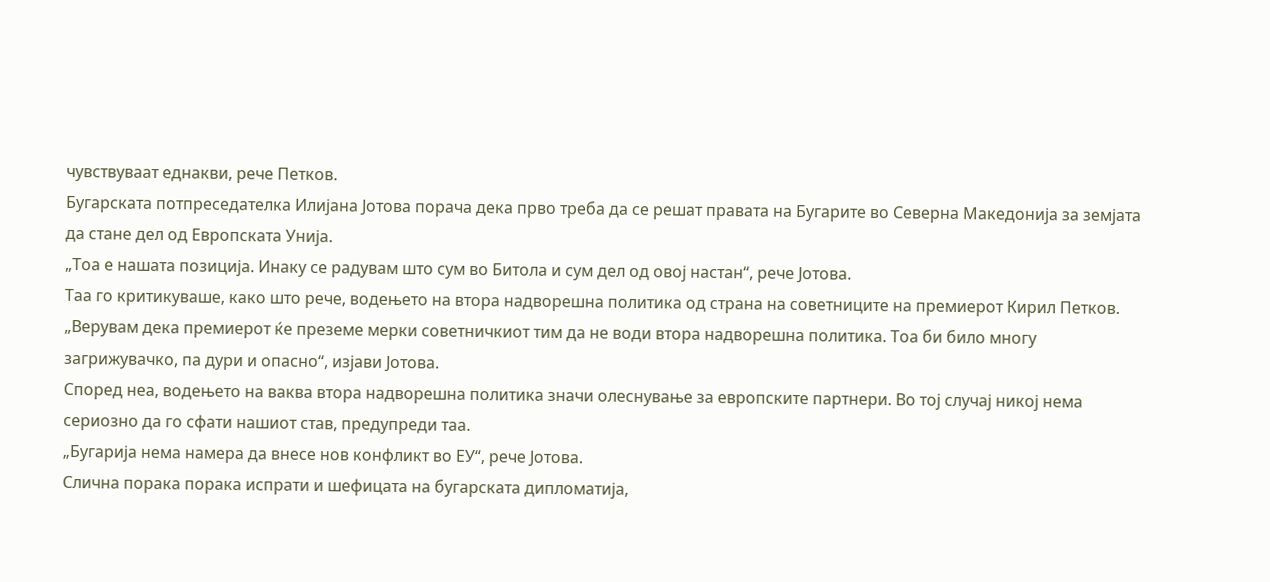чувствуваат еднакви, рече Петков.
Бугарската потпреседателка Илијана Јотова порача дека прво треба да се решат правата на Бугарите во Северна Македонија за земјата да стане дел од Европската Унија.
„Тоа е нашата позиција. Инаку се радувам што сум во Битола и сум дел од овој настан“, рече Јотова.
Таа го критикуваше, како што рече, водењето на втора надворешна политика од страна на советниците на премиерот Кирил Петков.
„Верувам дека премиерот ќе преземе мерки советничкиот тим да не води втора надворешна политика. Тоа би било многу загрижувачко, па дури и опасно“, изјави Јотова.
Според неа, водењето на ваква втора надворешна политика значи олеснување за европските партнери. Во тој случај никој нема сериозно да го сфати нашиот став, предупреди таа.
„Бугарија нема намера да внесе нов конфликт во ЕУ“, рече Јотова.
Слична порака порака испрати и шефицата на бугарската дипломатија,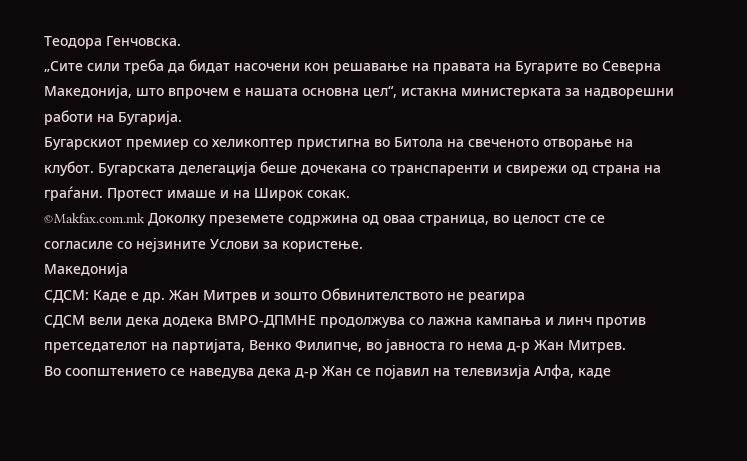Теодора Генчовска.
„Сите сили треба да бидат насочени кон решавање на правата на Бугарите во Северна Македонија, што впрочем е нашата основна цел“, истакна министерката за надворешни работи на Бугарија.
Бугарскиот премиер со хеликоптер пристигна во Битола на свеченото отворање на клубот. Бугарската делегација беше дочекана со транспаренти и свирежи од страна на граѓани. Протест имаше и на Широк сокак.
©Makfax.com.mk Доколку преземете содржина од оваа страница, во целост сте се согласиле со нејзините Услови за користење.
Македонија
СДСМ: Каде е др. Жан Митрев и зошто Обвинителството не реагира
СДСМ вели дека додека ВМРО-ДПМНЕ продолжува со лажна кампања и линч против претседателот на партијата, Венко Филипче, во јавноста го нема д-р Жан Митрев.
Во соопштението се наведува дека д-р Жан се појавил на телевизија Алфа, каде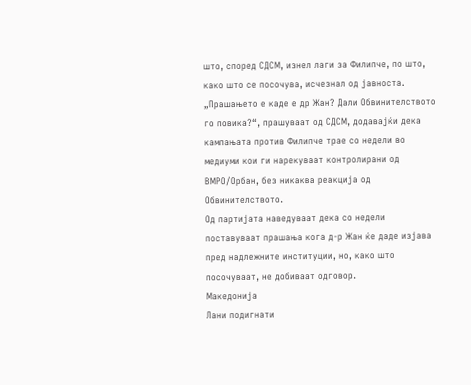што, според СДСМ, изнел лаги за Филипче, по што, како што се посочува, исчезнал од јавноста.
„Прашањето е каде е др Жан? Дали Обвинителството го повика?“, прашуваат од СДСМ, додавајќи дека кампањата против Филипче трае со недели во медиуми кои ги нарекуваат контролирани од ВМРО/Орбан, без никаква реакција од Обвинителството.
Од партијата наведуваат дека со недели поставуваат прашања кога д-р Жан ќе даде изјава пред надлежните институции, но, како што посочуваат, не добиваат одговор.
Македонија
Лани подигнати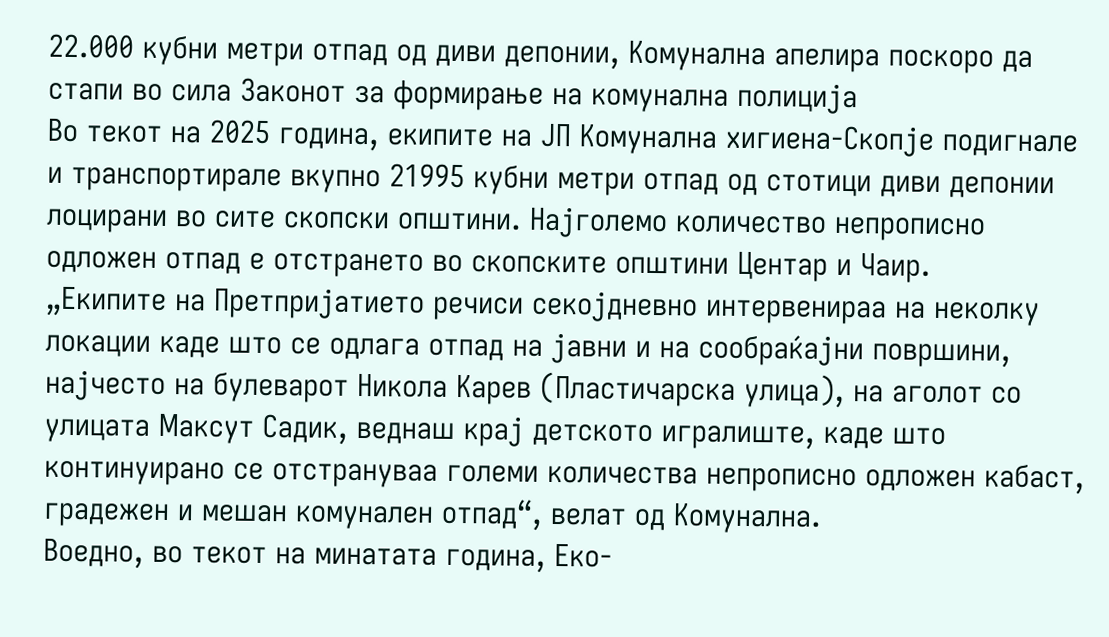22.000 кубни метри отпад од диви депонии, Комунална апелира поскоро да стапи во сила Законот за формирање на комунална полиција
Во текот на 2025 година, екипите на ЈП Комунална хигиена-Скопје подигнале и транспортирале вкупно 21995 кубни метри отпад од стотици диви депонии лоцирани во сите скопски општини. Најголемо количество непрописно одложен отпад е отстрането во скопските општини Центар и Чаир.
„Екипите на Претпријатието речиси секојдневно интервенираа на неколку локации каде што се одлага отпад на јавни и на сообраќајни површини, најчесто на булеварот Никола Карев (Пластичарска улица), на аголот со улицата Максут Садик, веднаш крај детското игралиште, каде што континуирано се отстрануваа големи количества непрописно одложен кабаст, градежен и мешан комунален отпад“, велат од Комунална.
Воедно, во текот на минатата година, Еко-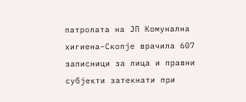патролата на ЈП Комунална хигиена-Скопје врачила 607 записници за лица и правни субјекти затекнати при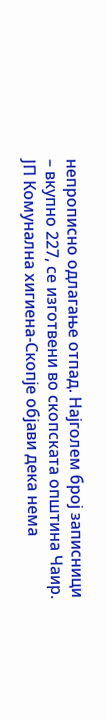непрописно одлагање отпад. Најголем број записници – вкупно 227, се изготвени во скопската општина Чаир.
ЈП Комунална хигиена-Скопје објави дека нема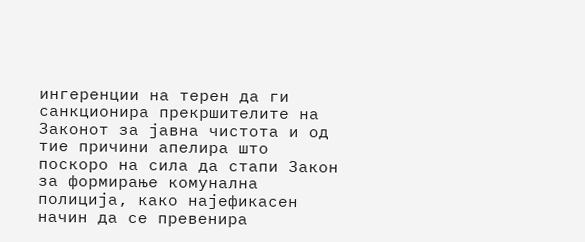ингеренции на терен да ги санкционира прекршителите на Законот за јавна чистота и од тие причини апелира што поскоро на сила да стапи Закон за формирање комунална полиција, како најефикасен начин да се превенира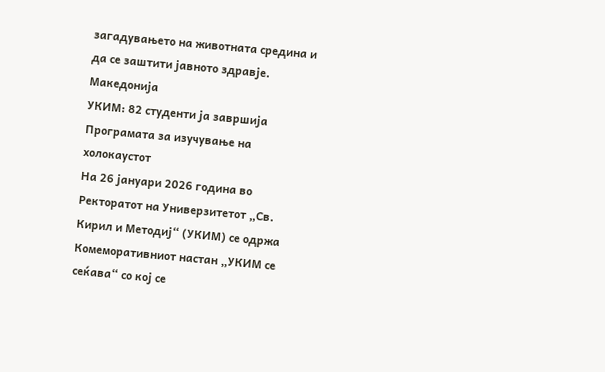загадувањето на животната средина и да се заштити јавното здравје.
Македонија
УКИМ: 82 студенти ја завршија Програмата за изучување на холокаустот
На 26 јануари 2026 година во Ректоратот на Универзитетот „Св. Кирил и Методиј“ (УКИМ) се одржа Комеморативниот настан „УКИМ се сеќава“ со кој се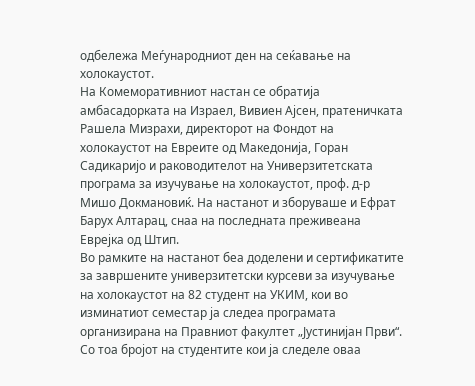одбележа Меѓународниот ден на сеќавање на холокаустот.
На Комеморативниот настан се обратија амбасадорката на Израел, Вивиен Ајсен, пратеничката Рашела Мизрахи, директорот на Фондот на холокаустот на Евреите од Македонија, Горан Садикаријо и раководителот на Универзитетската програма за изучување на холокаустот, проф. д-р Мишо Докмановиќ. На настанот и зборуваше и Ефрат Барух Алтарац, снаа на последната преживеана Еврејка од Штип.
Во рамките на настанот беа доделени и сертификатите за завршените универзитетски курсеви за изучување на холокаустот на 82 студент на УКИМ, кои во изминатиот семестар ја следеа програмата организирана на Правниот факултет „Јустинијан Први“. Со тоа бројот на студентите кои ја следеле оваа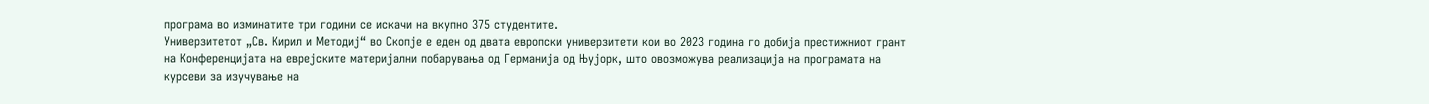програма во изминатите три години се искачи на вкупно 375 студентите.
Универзитетот „Св. Кирил и Методиј“ во Скопје е еден од двата европски универзитети кои во 2023 година го добија престижниот грант на Конференцијата на еврејските материјални побарувања од Германија од Њујорк, што овозможува реализација на програмата на курсеви за изучување на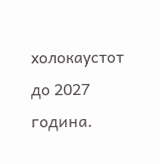холокаустот до 2027 година.